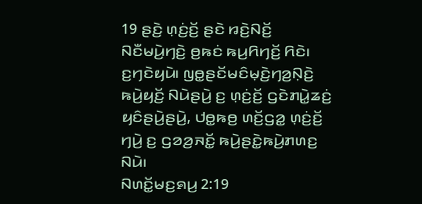19 ꤔꤢꤧ꤬ ꤛ꤫ꤢꤦ꤬ꤢꤩ꤬ ꤔꤢꤧ ꤙꤢꤧ꤬ꤡꤢꤩ꤬ ꤡꤢꤪꤗꤣꤧ꤬ꤚꤢꤧ꤬ ꤥ꤬ꤒꤢꤦ ꤒꤣ꤬ꤖꤚꤢꤩ꤬ ꤖꤢꤧ꤯ ꤢ꤬ꤚꤢꤧꤟꤣꤧ꤯ ꤜꤥ꤭ꤔꤢꤩꤗꤢꤨꤗ꤫ꤢꤧ꤬ꤚꤤ꤬ꤡ꤫ꤢꤧ꤬ ꤒꤣꤧ꤬ꤟꤢꤩ꤬ ꤡꤣꤧꤔꤣꤧ꤬ ꤢ꤬ ꤛ꤫ꤢꤦ꤬ꤢꤩ꤬ ꤞꤢꤧꤊꤣꤧ꤭ꤘꤢꤦ꤬ ꤟꤢꤨꤔꤣꤧ꤬ꤔꤣꤧ꤬, ꤓꤥ꤭ꤒꤥ꤬ ꤛꤢꤩ꤬ꤞꤤ꤭ ꤛ꤫ꤢꤦ꤬ꤢꤩ꤬ ꤚꤣꤧ꤬ ꤢ꤬ ꤞꤤꤤ꤬ꤏꤢꤩ꤭ ꤒꤣꤧ꤬ꤔꤢꤧ꤭ꤒꤣꤧ꤬ꤊꤛꤢ꤬ ꤡꤣꤧ꤯
ꤡꤛꤢꤩ꤭ꤗꤢ꤬ꤎꤣ꤬ 2:19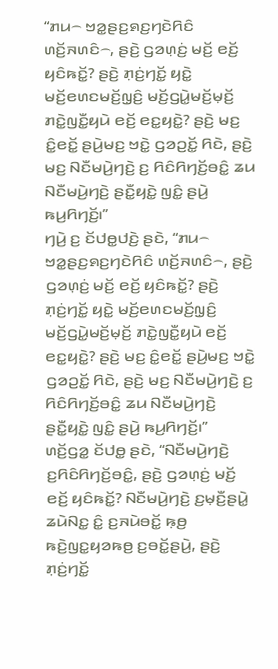“ꤊꤣ꤮ ꤠꤤ꤭ꤔꤢ꤬ꤎꤢ꤬ꤚꤢꤧꤖꤢꤨ ꤛꤢꤩ꤬ꤏꤛꤢꤨ꤮, ꤔꤢꤧ꤬ ꤞꤤꤛ꤫ꤢꤦ꤬ ꤗꤢꤩ꤬ ꤕꤢꤩ꤬ ꤟꤢꤨꤒꤢꤩ꤭? ꤔꤢꤧ꤬ ꤊ꤫ꤢꤦ꤬ꤚꤢꤩ꤭ ꤟꤢꤧ꤭ ꤗꤢꤩ꤬ꤕꤛꤢꤗꤢꤩ꤬ꤜ꤫ꤢꤨ꤬ ꤗꤢꤩ꤬ꤞꤣꤧ꤭ꤗꤢꤩ꤬ꤗ꤫ꤢꤩ꤬ ꤊꤢꤧ꤭ꤜꤢꤪ꤭ꤟꤣꤧ ꤕꤢꤩ꤬ ꤕꤢ꤭ꤟꤢꤧ꤭? ꤔꤢꤧ꤬ ꤗꤢ꤬ ꤢꤨ꤭ꤕꤢꤩ꤭ ꤔꤣꤧ꤬ꤗꤢ꤬ ꤠꤢꤧ꤭ ꤞꤤꤑꤢꤩ꤭ ꤖꤢꤧ, ꤔꤢꤧ꤬ ꤗꤢ꤬ ꤡꤢꤪꤗꤣꤧ꤬ꤚꤢꤧ꤬ ꤢ꤬ ꤖꤢꤨꤖꤚꤢꤩ꤬ꤋꤢꤨ꤭ ꤘꤣ ꤡꤢꤪꤗꤣꤧ꤬ꤚꤢꤧ꤬ ꤔꤢꤪ꤭ꤟꤢꤧ꤭ ꤜꤢꤨ꤭ ꤔꤣꤧ꤬ ꤒꤣ꤬ꤖꤚꤢꤩ꤬꤯”
ꤚꤣꤧ꤬ ꤢ꤬ ꤢꤩꤓꤥ꤭ꤓꤢꤧ꤬ ꤔꤢꤧ, “ꤊꤣ꤮ ꤠꤤ꤭ꤔꤢ꤬ꤎꤢ꤬ꤚꤢꤧꤖꤢꤨ ꤛꤢꤩ꤬ꤏꤛꤢꤨ꤮, ꤔꤢꤧ꤬ ꤞꤤꤛ꤫ꤢꤦ꤬ ꤗꤢꤩ꤬ ꤕꤢꤩ꤬ ꤟꤢꤨꤒꤢꤩ꤭? ꤔꤢꤧ꤬ ꤊ꤫ꤢꤦ꤬ꤚꤢꤩ꤭ ꤟꤢꤧ꤭ ꤗꤢꤩ꤬ꤕꤛꤢꤗꤢꤩ꤬ꤜ꤫ꤢꤨ꤬ ꤗꤢꤩ꤬ꤞꤣꤧ꤭ꤗꤢꤩ꤬ꤗ꤫ꤢꤩ꤬ ꤊꤢꤧ꤭ꤜꤢꤪ꤭ꤟꤣꤧ ꤕꤢꤩ꤬ ꤕꤢ꤭ꤟꤢꤧ꤭? ꤔꤢꤧ꤬ ꤗꤢ꤬ ꤢꤨ꤭ꤕꤢꤩ꤭ ꤔꤣꤧ꤬ꤗꤢ꤬ ꤠꤢꤧ꤭ ꤞꤤꤑꤢꤩ꤭ ꤖꤢꤧ, ꤔꤢꤧ꤬ ꤗꤢ꤬ ꤡꤢꤪꤗꤣꤧ꤬ꤚꤢꤧ꤬ ꤢ꤬ ꤖꤢꤨꤖꤚꤢꤩ꤬ꤋꤢꤨ꤭ ꤘꤣ ꤡꤢꤪꤗꤣꤧ꤬ꤚꤢꤧ꤬ ꤔꤢꤪ꤭ꤟꤢꤧ꤭ ꤜꤢꤨ꤭ ꤔꤣꤧ꤬ ꤒꤣ꤬ꤖꤚꤢꤩ꤬꤯”
ꤛꤢꤩ꤬ꤞꤤ꤭ ꤢꤩꤓꤥ꤭ ꤔꤢꤧ, “ꤡꤢꤪꤗꤣꤧ꤬ꤚꤢꤧ꤬ ꤢ꤬ꤖꤢꤨꤖꤚꤢꤩ꤬ꤋꤢꤨ꤭, ꤔꤢꤧ꤬ ꤞꤤꤛ꤫ꤢꤦ꤬ ꤗꤢꤩ꤬ ꤕꤢꤩ꤬ ꤟꤢꤨꤒꤢꤩ꤭? ꤡꤢꤪꤗꤣꤧ꤬ꤚꤢꤧ꤬ ꤢ꤬ꤗ꤫ꤢꤪ꤬ꤔꤣꤧ꤭ ꤘꤣꤧꤡꤢ꤭ ꤢꤨ꤭ ꤢ꤬ꤏꤣꤧꤋꤢꤩ꤭ ꤒ꤫ꤥ꤬ ꤒꤢꤧ꤬ꤜꤢ꤭ꤟꤤꤒꤥ꤬ ꤢ꤬ꤋꤢꤩ꤭ꤔꤣꤧ꤬, ꤔꤢꤧ꤬ ꤊ꤫ꤢꤦ꤬ꤚꤢꤩ꤭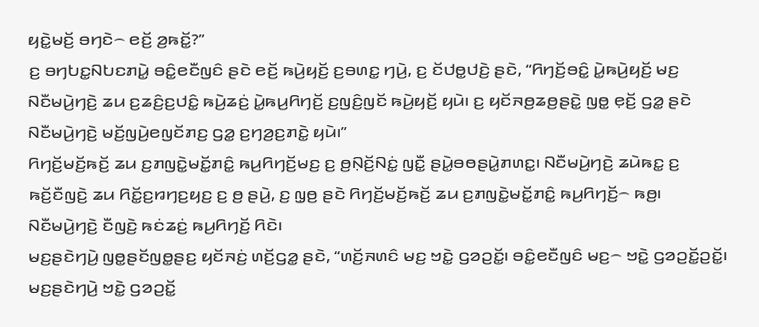ꤟꤢꤧ꤭ꤗꤢꤩ꤬ ꤋꤚꤢꤧ꤮ ꤕꤢꤩ꤬ ꤤ꤬ꤒꤢꤩ꤭?”
ꤢ꤬ ꤋꤚꤝꤢ꤭ꤡꤝꤢꤊꤣꤧ꤭ ꤋꤢꤨ꤭ꤕꤢꤪꤜꤢꤨ ꤔꤢꤧ ꤕꤢꤩ꤬ ꤒꤣꤧ꤬ꤟꤢꤩ꤬ ꤢ꤬ꤋꤛꤢ꤭ ꤚꤣꤧ꤬, ꤢ꤬ ꤢꤩꤓꤥ꤭ꤓꤢꤧ꤬ ꤔꤢꤧ, “ꤖꤚꤢꤩ꤬ꤋꤢꤨ꤭ ꤣꤧ꤭ꤒꤣꤧ꤬ꤟꤢꤩ꤬ ꤗꤢ꤬ ꤡꤢꤪꤗꤣꤧ꤬ꤚꤢꤧ꤬ ꤘꤣ ꤢ꤬ꤘꤢꤨ꤬ꤢ꤬ꤓꤢꤨ꤭ ꤒꤣꤧ꤬ꤘꤢꤦ꤬ ꤣꤧ꤭ꤒꤣ꤬ꤖꤚꤢꤩ꤬ ꤢ꤬ꤜꤢꤨ꤬ꤜꤢꤩ ꤒꤣꤧ꤬ꤟꤢꤩ꤬ ꤟꤣꤧ꤯ ꤢ꤬ ꤟꤢꤩꤏꤥ꤬ꤘꤥ꤬ꤔꤢꤧ꤭ ꤜꤥ꤭ ꤕ꤫ꤢꤩ꤬ ꤞꤤ꤭ ꤔꤢꤧ ꤡꤢꤪꤗꤣꤧ꤬ꤚꤢꤧ꤬ ꤗꤢꤩ꤬ꤜꤣꤧ꤬ꤕꤜꤢꤩꤊꤢ꤬ ꤞꤤ꤭ ꤢ꤬ꤚꤤ꤬ꤢ꤬ꤊꤢꤧ꤭ ꤟꤣꤧ꤯”
ꤖꤚꤢꤩ꤬ꤗꤢꤩ꤬ꤒꤢꤩ꤬ ꤘꤣ ꤢ꤬ꤊꤜꤢꤧ꤭ꤗꤢꤩ꤭ꤊꤢꤨ꤭ ꤒꤣ꤬ꤖꤚꤢꤩ꤬ꤗꤢ꤬ ꤢ꤬ ꤥ꤬ꤡ꤫ꤢꤩ꤬ꤡꤢꤦ꤭ ꤜꤢꤪ꤭ ꤔꤣꤧ꤭ꤋꤥꤔꤣꤧ꤭ꤊꤛꤢ꤭꤯ ꤡꤢꤪꤗꤣꤧ꤬ꤚꤢꤧ꤬ ꤘꤣꤧꤒꤢ꤭ ꤢ꤬ ꤒꤢꤩ꤬ꤢꤪꤜꤢꤧ꤬ ꤘꤣ ꤖꤢꤩ꤭ꤢ꤬ꤙꤚꤢ꤬ꤟꤢ꤬ ꤢ꤬ ꤥ꤬ ꤔꤣꤧ꤬, ꤢ꤬ ꤜ꤫ꤥ꤬ ꤔꤢꤧ ꤖꤚꤢꤩ꤬ꤗꤢꤩ꤬ꤒꤢꤩ꤬ ꤘꤣ ꤢ꤬ꤊꤜꤢꤧ꤭ꤗꤢꤩ꤭ꤊꤢꤨ꤭ ꤒꤣ꤬ꤖꤚꤢꤩ꤬꤮ ꤒꤥ꤬꤯ ꤡꤢꤪꤗꤣꤧ꤬ꤚꤢꤧ꤬ ꤢꤪꤜꤢꤧ꤬ ꤒꤢꤦꤘꤢꤦ꤬ ꤒꤣ꤬ꤖꤚꤢꤩ꤬ ꤖꤢꤧ꤯
ꤗꤢ꤬ꤔꤢꤧꤚꤣꤧ꤬ ꤜꤥ꤭ꤔꤢꤩꤜꤥ꤭ꤔꤢ꤬ ꤟꤢꤩꤏꤢꤦ꤬ ꤛꤢꤩ꤬ꤞꤤ꤭ ꤔꤢꤧ, “ꤛꤢꤩ꤬ꤏꤛꤢꤨ ꤗꤢ꤬ ꤠꤢꤧ꤭ ꤞꤤꤑꤢꤩ꤭꤯ ꤋꤢꤨ꤭ꤕꤢꤪꤜꤢꤨ ꤗꤢ꤬꤮ ꤠꤢꤧ꤭ ꤞꤤꤑꤢꤩ꤭ꤑꤢꤩ꤭꤯ ꤗꤢ꤬ꤔꤢꤧꤚꤣꤧ꤬ ꤠꤢꤧ꤭ ꤞꤤꤑꤢꤩ꤭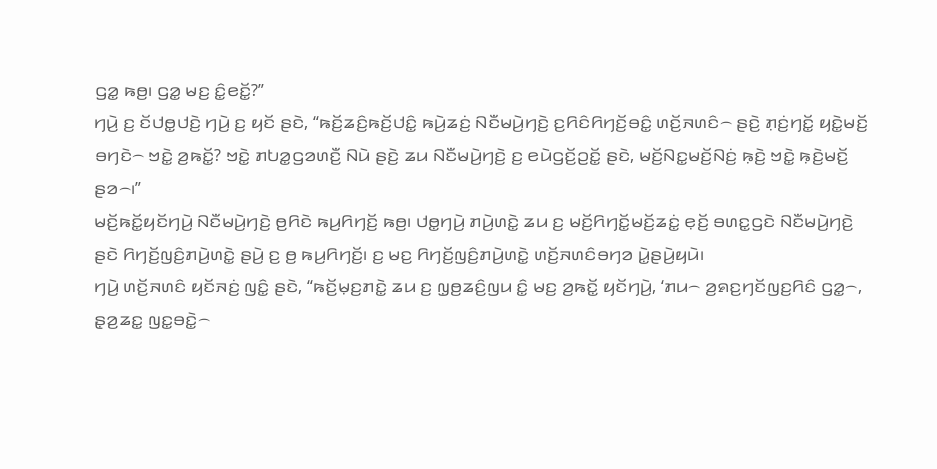ꤞꤤ꤭ ꤒꤥ꤬꤯ ꤞꤤ꤭ ꤗꤢ꤬ ꤢꤨ꤭ꤕꤢꤩ꤭?”
ꤚꤣꤧ꤬ ꤢ꤬ ꤢꤩꤓꤥ꤭ꤓꤢꤧ꤬ ꤚꤣꤧ꤬ ꤢ꤬ ꤟꤢꤩ ꤔꤢꤧ, “ꤒꤢꤩ꤬ꤘꤢꤨ꤬ꤒꤢꤩ꤬ꤓꤢꤨ꤭ ꤒꤣꤧ꤬ꤘꤢꤦ꤬ ꤡꤢꤪꤗꤣꤧ꤬ꤚꤢꤧ꤬ ꤢ꤬ꤖꤢꤨꤖꤚꤢꤩ꤬ꤋꤢꤨ꤭ ꤛꤢꤩ꤬ꤏꤛꤢꤨ꤮ ꤔꤢꤧ꤬ ꤊ꤫ꤢꤦ꤬ꤚꤢꤩ꤭ ꤟꤢꤧ꤭ꤗꤢꤩ꤬ ꤋꤚꤢꤧ꤮ ꤠꤢꤧ꤭ ꤤ꤬ꤒꤢꤩ꤭? ꤠꤢꤧ꤭ ꤊꤝꤤ꤭ꤞꤤꤛꤢꤪ꤬ ꤡꤣꤧ ꤔꤢꤧ꤬ ꤘꤣ ꤡꤢꤪꤗꤣꤧ꤬ꤚꤢꤧ꤬ ꤢ꤬ ꤕꤣꤧꤞꤢꤩ꤬ꤑꤢꤩ꤭ ꤔꤢꤧ, ꤗꤢꤩ꤬ꤡꤢ꤭ꤗꤢꤩ꤬ꤡꤢꤦ꤬ ꤒ꤫ꤢꤧ꤬ ꤠꤢꤧ꤭ ꤒ꤫ꤢꤧ꤬ꤗꤢꤩ꤬ ꤔꤤ꤮꤯”
ꤗꤢꤩ꤬ꤒꤢꤩ꤭ꤟꤢꤩꤚꤣꤧ꤬ ꤡꤢꤪꤗꤣꤧ꤬ꤚꤢꤧ꤬ ꤥ꤬ꤖꤢꤧ ꤒꤣ꤬ꤖꤚꤢꤩ꤬ ꤒꤥ꤬꤯ ꤓꤥ꤭ꤚꤣꤧ꤬ ꤊꤣꤧ꤬ꤛꤢꤧ꤭ ꤘꤣ ꤢ꤬ ꤗꤢꤩ꤬ꤖꤚꤢꤩ꤭ꤗꤢꤩ꤬ꤘꤢꤦ꤭ ꤕ꤫ꤢꤩ꤬ ꤋꤛꤢ꤭ꤞꤢꤧ ꤡꤢꤪꤗꤣꤧ꤬ꤚꤢꤧ꤬ ꤔꤢꤧ ꤖꤚꤢꤩ꤬ꤜꤢꤨ꤬ꤊꤣꤧ꤬ꤛꤢꤧ꤭ ꤔꤣꤧ꤬ ꤢ꤬ ꤥ꤬ ꤒꤣ꤬ꤖꤚꤢꤩ꤬꤯ ꤢ꤬ ꤗꤢ꤬ ꤖꤚꤢꤩ꤬ꤜꤢꤨ꤬ꤊꤣꤧ꤬ꤛꤢꤧ꤭ ꤛꤢꤩ꤬ꤏꤛꤢꤨꤋꤚꤤ ꤣꤧ꤭ꤔꤣꤧ꤬ꤟꤣꤧ꤯
ꤚꤣꤧ꤬ ꤛꤢꤩ꤬ꤏꤛꤢꤨ ꤟꤢꤩꤏꤢꤦ꤬ ꤜꤢꤨ꤭ ꤔꤢꤧ, “ꤒꤢꤩ꤬ꤗ꤫ꤢ꤬ꤊꤢꤧ꤭ ꤘꤣ ꤢ꤬ ꤜ꤫ꤥ꤬ꤘꤢꤨ꤬ꤜꤣ ꤢꤨ꤭ ꤗꤢ꤬ ꤤ꤬ꤒꤢꤩ꤭ ꤟꤢꤩꤚꤣꤧ꤬, ‘ꤊꤣ꤮ ꤤ꤬ꤎꤢ꤬ꤚꤢꤩꤜꤢ꤬ꤖꤢꤨ ꤞꤤ꤭꤮, ꤔ꤫ꤤ꤬ꤘꤢ꤭ ꤜꤢ꤭ꤋꤢꤧ꤭꤮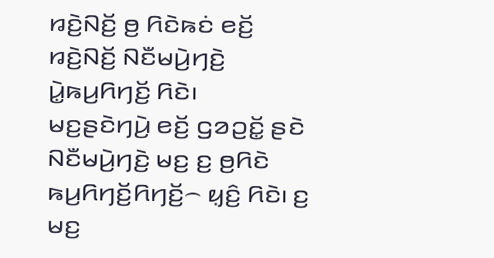ꤙꤢꤧ꤬ꤡꤢꤩ꤬ ꤥ꤬ ꤖꤢꤧꤒꤢꤦ ꤕꤢꤩ꤬ ꤙꤢꤧ꤬ꤡꤢꤩ꤬ ꤡꤢꤪꤗꤣꤧ꤬ꤚꤢꤧ꤬ ꤣꤧ꤭ꤒꤣ꤬ꤖꤚꤢꤩ꤬ ꤖꤢꤧ꤯
ꤗꤢ꤬ꤔꤢꤧꤚꤣꤧ꤬ ꤕꤢꤩ꤬ ꤞꤤꤑꤢꤩ꤭ ꤔꤢꤧ ꤡꤢꤪꤗꤣꤧ꤬ꤚꤢꤧ꤬ ꤗꤢ꤬ ꤢ꤬ ꤥ꤬ꤖꤢꤧ ꤒꤣ꤬ꤖꤚꤢꤩ꤬ꤖꤚꤢꤩ꤬꤮ ꤟ꤫ꤢꤨ꤬ ꤖꤢꤧ꤯ ꤢ꤬ ꤗꤢ꤬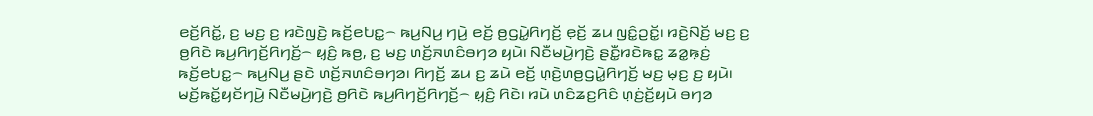ꤕꤢꤩ꤬ꤖꤢꤩ꤭, ꤢ꤬ ꤗꤢ꤬ ꤢ꤬ ꤙꤢꤧꤜꤢꤧ꤬ ꤒꤢꤩ꤬ꤕꤝꤢ꤭꤮ ꤒꤣ꤬ꤡꤣ꤬ ꤚꤣꤧ꤬ ꤕꤢꤩ꤬ ꤥ꤬ꤞꤣꤧ꤭ꤖꤚꤢꤩ꤬ ꤕ꤫ꤢꤩ꤬ ꤘꤣ ꤜꤢꤨ꤭ꤑꤢꤩ꤭꤯ ꤙꤢꤧ꤬ꤡꤢꤩ꤬ ꤗꤢ꤬ ꤢ꤬ ꤥ꤬ꤖꤢꤧ ꤒꤣ꤬ꤖꤚꤢꤩ꤬ꤖꤚꤢꤩ꤬꤮ ꤟ꤫ꤢꤨ꤬ ꤒꤥ꤬, ꤢ꤬ ꤗꤢ꤬ ꤛꤢꤩ꤬ꤏꤛꤢꤨꤋꤚꤤ ꤟꤣꤧ꤯ ꤡꤢꤪꤗꤣꤧ꤬ꤚꤢꤧ꤬ ꤔꤢꤪ꤭ꤙꤢꤧꤒꤢ꤭ ꤘꤤ꤭ꤒ꤫ꤢꤦ꤬ ꤒꤢꤩ꤬ꤕꤝꤢ꤭꤮ ꤒꤣ꤬ꤡꤣ꤬ ꤔꤢꤧ ꤛꤢꤩ꤬ꤏꤛꤢꤨꤋꤚꤤ꤯ ꤖꤚꤢꤩ꤬ ꤘꤣ ꤢ꤬ ꤘꤣꤧ ꤕꤢꤩ꤬ ꤛ꤫ꤢꤧ꤬ꤛꤥ꤬ꤞꤣꤧ꤭ꤖꤚꤢꤩ꤬ ꤗꤢ꤬ ꤗ꤫ꤢ꤬ ꤢ꤬ ꤟꤣꤧ꤯
ꤗꤢꤩ꤬ꤒꤢꤩ꤭ꤟꤢꤩꤚꤣꤧ꤬ ꤡꤢꤪꤗꤣꤧ꤬ꤚꤢꤧ꤬ ꤥ꤬ꤖꤢꤧ ꤒꤣ꤬ꤖꤚꤢꤩ꤬ꤖꤚꤢꤩ꤬꤮ ꤟ꤫ꤢꤨ꤬ ꤖꤢꤧ꤯ ꤙꤣꤧ ꤛꤢꤨꤘꤢ꤬ꤖꤢꤨ ꤛ꤫ꤢꤦ꤬ꤢꤩ꤬ꤟꤣꤧ ꤋꤚꤤ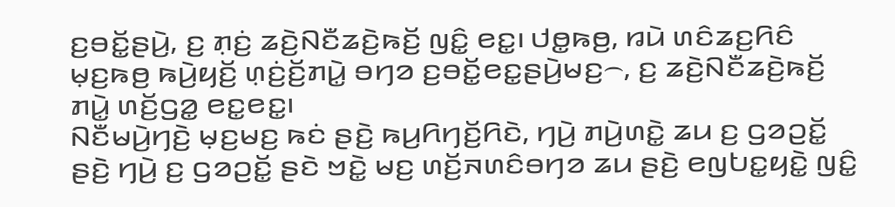ꤢ꤬ꤋꤢꤩ꤭ꤔꤣꤧ꤬, ꤢ꤬ ꤊ꤫ꤢꤦ꤬ ꤘꤢꤧ꤬ꤡꤢꤪꤘꤢꤧ꤬ꤒꤢꤩ꤬ ꤜꤢꤨ꤭ ꤕꤢ꤭꤯ ꤓꤥ꤭ꤒꤥ꤬, ꤙꤣꤧ ꤛꤢꤨꤘꤢ꤬ꤖꤢꤨ ꤗ꤫ꤢ꤬ꤒꤥ꤬ ꤒꤣꤧ꤬ꤟꤢꤩ꤬ ꤛ꤫ꤢꤦ꤬ꤢꤩ꤬ꤊꤣꤧ꤭ ꤋꤚꤤ ꤢ꤬ꤋꤢꤩ꤭ꤕꤢ꤭ꤔꤣꤧ꤬ꤗꤢ꤬꤮, ꤢ꤬ ꤘꤢꤧ꤬ꤡꤢꤪꤘꤢꤧ꤬ꤒꤢꤩ꤬ ꤊꤣꤧ꤭ ꤛꤢꤩ꤬ꤞꤤ꤭ ꤕꤢ꤭ꤕꤢ꤭꤯
ꤡꤢꤪꤗꤣꤧ꤬ꤚꤢꤧ꤬ ꤗ꤫ꤢ꤬ꤗꤢ꤬ ꤒꤢꤦ ꤔꤢꤧ꤬ ꤒꤣ꤬ꤖꤚꤢꤩ꤬ꤖꤢꤧ, ꤚꤣꤧ꤬ ꤊꤣꤧ꤬ꤛꤢꤧ꤭ ꤘꤣ ꤢ꤬ ꤞꤤꤑꤢꤩ꤭ ꤔꤢꤧ꤬ ꤚꤣꤧ꤬ ꤢ꤬ ꤞꤤꤑꤢꤩ꤭ ꤔꤢꤧ ꤠꤢꤧ꤭ ꤗꤢ꤬ ꤛꤢꤩ꤬ꤏꤛꤢꤨꤋꤚꤤ ꤘꤣ ꤔꤢꤧ꤬ ꤕꤜꤝꤢ꤭ꤟꤢꤧ꤭ ꤜꤢꤨ꤭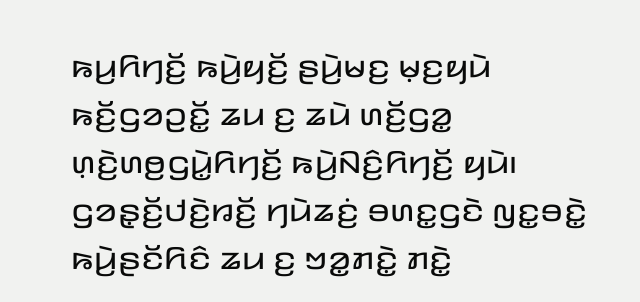ꤒꤣ꤬ꤖꤚꤢꤩ꤬ ꤒꤣꤧ꤬ꤟꤢꤩ꤬ ꤔꤣꤧ꤬ꤗꤢ꤬ ꤗ꤫ꤢ꤬ꤟꤣꤧ ꤒꤢꤩ꤬ꤞꤤꤑꤢꤩ꤭ ꤘꤣ ꤢ꤬ ꤘꤣꤧ ꤛꤢꤩ꤬ꤞꤤ꤭ ꤛ꤫ꤢꤧ꤬ꤛꤥ꤬ꤞꤣꤧ꤭ꤖꤚꤢꤩ꤬ ꤒꤣꤧ꤬ꤡꤢꤨ꤬ꤖꤚꤢꤩ꤬ ꤟꤣꤧ꤯
ꤞꤤꤔ꤫ꤢꤩ꤬ꤓꤢꤧ꤬ꤙꤢꤩ꤬ ꤚꤣꤧꤘꤢꤦ꤬ ꤋꤛꤢ꤭ꤞꤢꤧ ꤜꤢ꤭ꤋꤢꤧ꤭ ꤒꤣꤧ꤬ꤔꤢꤩꤖꤢꤨ ꤘꤣ ꤢ꤬ ꤠꤤ꤭ꤊꤢꤧ꤭ ꤊꤢꤧ꤭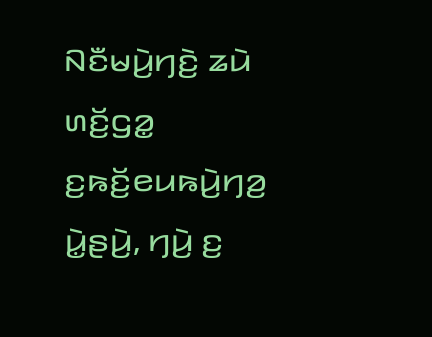ꤡꤢꤪꤗꤣꤧ꤬ꤚꤢꤧ꤬ ꤘꤣꤧ ꤛꤢꤩ꤬ꤞꤤ꤭ ꤢ꤬ꤒꤢꤩ꤬ꤕꤣꤒꤣꤧ꤬ꤚꤤ꤬ ꤣꤧ꤭ꤔꤣꤧ꤬, ꤚꤣꤧ꤬ ꤢ꤬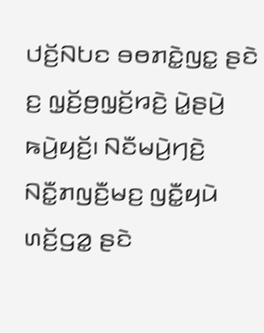ꤓꤢꤩ꤬ꤡꤝꤢ ꤋꤥꤊꤢꤧ꤭ꤜꤢ꤭ ꤔꤢꤧ ꤢ꤬ ꤜ꤫ꤢꤩ꤬ꤥ꤬ꤜ꤫ꤢꤩ꤬ꤙꤢꤧ꤬ ꤣꤧ꤭ꤔꤣꤧ꤬ ꤒꤣꤧ꤬ꤟꤢꤩ꤬꤯ ꤡꤢꤪꤗꤣꤧ꤬ꤚꤢꤧ꤬ ꤡꤢꤪ꤭ꤊꤜꤢꤪ꤬ꤗꤢ꤬ ꤜꤢꤪ꤭ꤟꤣꤧ ꤛꤢꤩ꤬ꤞꤤ꤭ ꤔꤢꤧ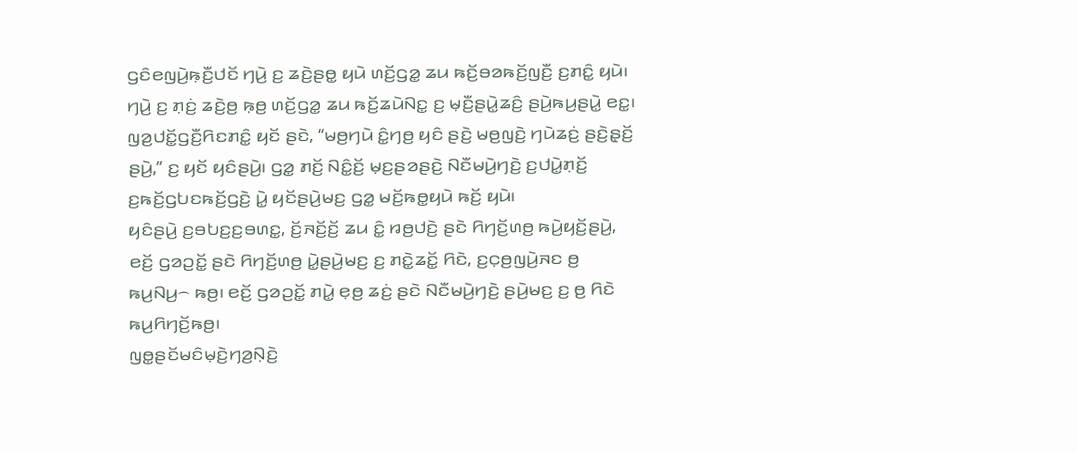ꤞꤢꤨꤕꤜꤣꤧ꤬ꤒ꤫ꤢꤪ꤬ꤓꤢꤩ ꤚꤣꤧ꤬ ꤢ꤬ ꤘꤢꤧ꤬ꤔꤥ꤭ ꤟꤣꤧ ꤛꤢꤩ꤬ꤞꤤ꤭ ꤘꤣ ꤒꤢꤩ꤬ꤋꤤꤒꤢꤩ꤬ꤜꤢꤪ꤬ ꤢ꤬ꤊꤢꤨ꤭ ꤟꤣꤧ꤯ ꤚꤣꤧ꤬ ꤢ꤬ ꤊ꤫ꤢꤦ꤬ ꤘꤢꤧ꤬ꤥ꤬ ꤒ꤫ꤥ꤬ ꤛꤢꤩ꤬ꤞꤤ꤭ ꤘꤣ ꤒꤢꤩ꤬ꤘꤣꤧꤡꤢ꤭ ꤢ꤬ ꤗ꤫ꤢꤪ꤬ꤔꤣꤧ꤭ꤘꤢꤨ꤬ ꤔꤣꤧ꤬ꤒꤣ꤬ꤔꤣꤧ꤭ ꤕꤢ꤭꤯
ꤜꤤ꤬ꤓꤢꤩ꤭ꤞꤢꤪ꤬ꤖꤢꤊꤢꤨ꤭ ꤟꤢꤩ ꤔꤢꤧ, “ꤗꤥ꤬ꤚꤣꤧ ꤢꤨ꤭ꤚꤥ꤬ ꤟꤢꤨ ꤔꤢꤧ꤬ ꤗꤥ꤬ꤜꤢꤧ꤬ ꤚꤣꤧꤘꤢꤦ꤬ ꤔꤢꤧ꤬ꤔ꤫ꤢꤩ꤬ ꤔꤣꤧ꤬,” ꤢ꤬ ꤟꤢꤩ ꤟꤢꤨꤔꤣꤧ꤬꤯ ꤞꤤ꤭ ꤊꤢꤩ꤬ ꤡꤢꤨ꤭ꤢꤩ꤬ ꤗ꤫ꤢ꤬ꤔꤤꤔꤢꤧ꤬ ꤡꤢꤪꤗꤣꤧ꤬ꤚꤢꤧ꤬ ꤢ꤬ꤓꤣꤧ꤭ꤊ꤫ꤢꤩ꤬ ꤢ꤬ꤒꤢꤩ꤬ꤞꤝꤢꤒꤢꤩ꤬ꤞꤢꤧ꤬ ꤣꤧ꤭ ꤟꤢꤩꤔꤣꤧ꤬ꤗꤢ꤬ ꤞꤤ꤭ ꤗꤢꤩ꤬ꤒꤥ꤭ꤟꤣꤧ ꤒꤢꤩ꤬ ꤟꤣꤧ꤯
ꤟꤢꤨꤔꤣꤧ꤬ ꤢ꤬ꤋꤝꤢ꤬ꤢ꤬ꤋꤛꤢ꤭, ꤢꤩ꤬ꤏꤢꤩ꤬ꤢꤩ꤬ ꤘꤣ ꤢꤨ꤭ ꤙꤥ꤬ꤓꤢꤧ꤬ ꤔꤢꤧ ꤖꤚꤢꤩ꤬ꤛꤥ꤬ ꤒꤣꤧ꤬ꤟꤢꤩ꤬ꤔꤣꤧ꤬, ꤕꤢꤩ꤬ ꤞꤤꤑꤢꤩ꤭ ꤔꤢꤧ ꤖꤚꤢꤩ꤬ꤛꤥ꤬ ꤣꤧ꤭ꤔꤣꤧ꤬ꤗꤢ꤬ ꤢ꤬ ꤊꤢꤧ꤭ꤘꤢꤩ꤭ ꤖꤢꤧ, ꤢ꤬ꤍ꤫ꤥ꤬ꤜꤣꤧ꤬ꤏꤢ ꤥ꤬ ꤒꤣ꤬ꤡꤣ꤬꤮ ꤒꤥ꤬꤯ ꤕꤢꤩ꤬ ꤞꤤꤑꤢꤩ꤭ ꤊꤣꤧ꤭ ꤕ꤫ꤥ꤬ ꤘꤢꤦ꤬ ꤔꤢꤧ ꤡꤢꤪꤗꤣꤧ꤬ꤚꤢꤧ꤬ ꤔꤣꤧ꤬ꤗꤢ꤬ ꤢ꤬ ꤥ꤬ ꤖꤢꤧ ꤒꤣ꤬ꤖꤚꤢꤩ꤬ꤒꤥ꤬꤯
ꤜꤥ꤭ꤔꤢꤩꤗꤢꤨꤗ꤫ꤢꤧ꤬ꤚꤤ꤬ꤡ꤫ꤢꤧ꤬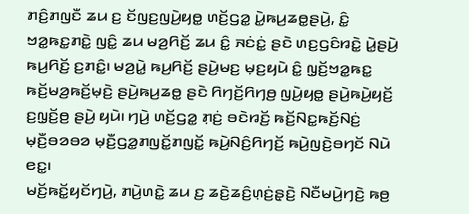ꤊꤢꤨ꤬ꤊꤜꤢꤪ ꤘꤣ ꤢ꤬ ꤢꤩꤜꤢ꤬ꤜꤣꤧ꤬ꤟꤥ꤭ ꤛꤢꤩ꤬ꤞꤤ꤭ ꤣꤧ꤭ꤒꤣ꤬ꤘꤥ꤭ꤔꤣꤧ꤬, ꤢꤨ꤭ ꤠꤤ꤭ꤒꤢ꤭ꤊꤢꤧ꤭ ꤜꤢꤨ꤭ ꤘꤣ ꤗꤤ꤬ꤖꤢꤩ꤬ ꤘꤣ ꤢꤨ꤭ ꤏꤢꤦꤢꤦ꤭ ꤔꤢꤧ ꤛꤢ꤬ꤞꤢꤨꤙꤢꤧ꤭ ꤣꤧ꤭ꤔꤣꤧ꤬ ꤒꤣ꤬ꤖꤢꤩ꤬ ꤢ꤬ꤊꤢꤨ꤭꤯ ꤗꤤ꤬ꤣꤧ꤭ ꤒꤣ꤬ꤖꤢꤩ꤬ ꤔꤣꤧ꤬ꤗꤢ꤬ ꤗ꤫ꤢ꤬ꤟꤣꤧ ꤢꤨ꤭ ꤜ꤫ꤢꤩ꤬ꤠꤤ꤭ꤒꤢ꤭ ꤒꤢꤩ꤬ꤗꤤ꤬ꤒꤢꤩ꤬ꤗ꤫ꤢꤧ꤬ ꤔꤣꤧ꤬ꤒꤣ꤬ꤘꤥ꤭ ꤔꤢꤧ ꤖꤚꤢꤩ꤬ꤖꤚꤥ꤬ ꤜꤣꤧ꤬ꤟꤥ꤭ ꤔꤣꤧ꤬ꤒꤣꤧ꤬ꤟꤢꤩ꤬ ꤢ꤬ꤜ꤫ꤢꤩ꤬ꤥ꤬ ꤔꤣꤧ꤬ ꤟꤣꤧ꤯ ꤚꤣꤧ꤬ ꤛꤢꤩ꤬ꤞꤤ꤭ ꤊ꤫ꤢꤦ꤬ ꤋꤢꤧꤙꤢꤩ꤬ ꤒꤢꤩ꤬ꤡꤢ꤭ꤒꤢꤩ꤬ꤡꤢꤦ꤬ ꤗ꤫ꤢꤪ꤬ꤋꤤꤋꤤ ꤗ꤫ꤢꤪ꤬ꤞꤤ꤭ꤊꤜꤢꤩ꤭ꤊꤜꤢꤩ꤭ ꤒꤣꤧ꤬ꤡꤢꤨ꤬ꤖꤚꤢꤩ꤬ ꤒꤣꤧ꤬ꤜꤢꤧ꤬ꤋꤚꤢꤩ ꤡꤣꤧ ꤕꤢ꤭꤯
ꤗꤢꤩ꤬ꤒꤢꤩ꤭ꤟꤢꤩꤚꤣꤧ꤬, ꤊꤣꤧ꤬ꤛꤢꤧ꤭ ꤘꤣ ꤢ꤬ ꤘꤢꤧ꤬ꤘꤢꤨ꤬ꤛ꤫ꤢꤦ꤬ꤔ꤫ꤢꤧ꤬ ꤡꤢꤪꤗꤣꤧ꤬ꤚꤢꤧ꤬ ꤒꤥ꤬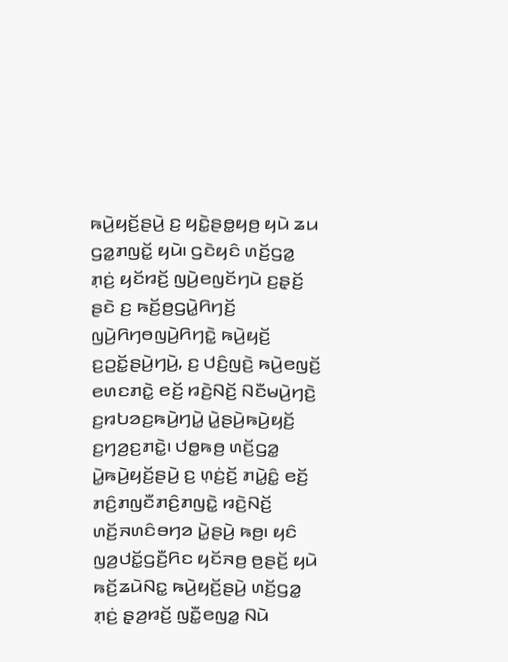ꤒꤣꤧ꤬ꤟꤢꤩ꤬ꤔꤣꤧ꤬ ꤢ꤬ ꤟꤢꤧ꤭ꤔꤥ꤭ꤟꤥ꤬ ꤟꤣꤧ ꤘꤣ ꤞꤤ꤭ꤊꤜꤢꤩ꤭ ꤟꤣꤧ꤯ ꤞꤢꤧꤟꤢꤨ ꤛꤢꤩ꤬ꤞꤤ꤭ ꤊ꤫ꤢꤦ꤬ ꤟꤢꤩꤙꤢꤩ꤬ ꤜꤣꤧ꤬ꤕꤜꤢꤩꤚꤣꤧ ꤢ꤬ꤔ꤫ꤢꤩ꤬ ꤔꤢꤧ ꤢ꤬ ꤒꤢꤩ꤬ꤥ꤬ꤞꤣꤧ꤭ꤖꤚꤢꤩ꤬ ꤜꤣꤧ꤬ꤖꤚꤥꤜꤣꤧ꤬ꤖꤚꤢꤧ꤭ ꤒꤣꤧ꤬ꤟꤢꤩ꤬ ꤢ꤬ꤑꤢꤩ꤭ꤔꤣꤧ꤬ꤚꤣꤧ꤬, ꤢ꤬ ꤓꤢꤨ꤬ꤜꤢꤧ꤬ ꤒꤣꤧ꤬ꤕꤜꤢꤩ꤬ ꤕꤛꤢꤊꤢꤧ꤭ ꤕꤢꤩ꤬ ꤙꤢꤧ꤬ꤡꤢꤩ꤬ ꤡꤢꤪꤗꤣꤧ꤬ꤚꤢꤧ꤬ ꤢ꤬ꤙꤝꤤꤢ꤬ꤒꤣꤧ꤬ꤚꤣꤧ꤭ ꤣꤧ꤭ꤔꤣꤧ꤬ꤒꤣꤧ꤬ꤟꤢꤩ꤬ ꤢ꤬ꤚꤤ꤬ꤢ꤬ꤊꤢꤧ꤭꤯ ꤓꤥ꤭ꤒꤥ꤬ ꤛꤢꤩ꤬ꤞꤤ꤭ ꤣꤧ꤭ꤒꤣꤧ꤬ꤟꤢꤩ꤬ꤔꤣꤧ꤬ ꤢ꤬ ꤛ꤫ꤢꤦ꤬ꤢꤩ꤬ ꤊꤣꤧ꤭ꤢꤨ꤭ ꤕꤢꤩ꤬ ꤊꤢꤨ꤬ꤊꤜꤢꤪꤊꤢꤨ꤬ꤊꤜꤢꤧ꤭ ꤙꤢꤧ꤬ꤡꤢꤩ꤬ ꤛꤢꤩ꤬ꤏꤛꤢꤨꤋꤚꤤ ꤣꤧ꤭ꤔꤣꤧ꤬ ꤒꤥ꤬꤯ ꤟꤢꤨ ꤜꤤ꤬ꤓꤢꤩ꤭ꤞꤢꤪ꤬ꤖꤢ ꤟꤢꤩꤏꤥ꤬ ꤥ꤬ꤔꤢꤩ꤬ ꤟꤣꤧ ꤒꤢꤩ꤬ꤘꤣꤧꤡꤢ꤭ ꤒꤣꤧ꤬ꤟꤢꤩ꤬ꤔꤣꤧ꤬ ꤛꤢꤩ꤬ꤞꤤ꤭ ꤊ꤫ꤢꤦ꤬ ꤔ꤫ꤤ꤬ꤙꤢꤩ꤬ ꤜꤢꤪ꤭ꤕꤜꤤ꤭ ꤡꤣꤧ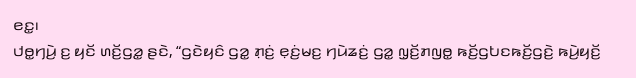ꤕꤢ꤭꤯
ꤓꤥ꤭ꤚꤣꤧ꤬ ꤢ꤬ ꤟꤢꤩ ꤛꤢꤩ꤬ꤞꤤ꤭ ꤔꤢꤧ, “ꤞꤢꤧꤟꤢꤨ ꤞꤤ꤭ ꤊ꤫ꤢꤦ꤬ ꤕ꤫ꤢꤦ꤬ꤗꤢ꤬ ꤚꤣꤧꤘꤢꤦ꤬ ꤞꤤ꤭ ꤜ꤫ꤢꤩ꤬ꤊꤜꤥ꤭ ꤒꤢꤩ꤬ꤞꤝꤢꤒꤢꤩ꤬ꤞꤢꤧ꤬ ꤒꤣꤧ꤬ꤟꤢꤩ꤬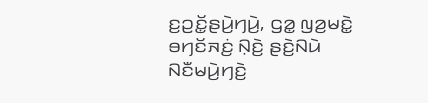ꤢ꤬ꤑꤢꤩ꤭ꤔꤣꤧ꤬ꤚꤣꤧ꤬, ꤞꤤ꤭ ꤜꤤ꤬ꤗꤢꤧ꤭ ꤋꤚꤢꤩꤏꤢꤦ꤬ ꤡ꤫ꤢꤧ꤬ ꤔꤢꤧ꤬ꤡꤣꤧ ꤡꤢꤪꤗꤣꤧ꤬ꤚꤢꤧ꤬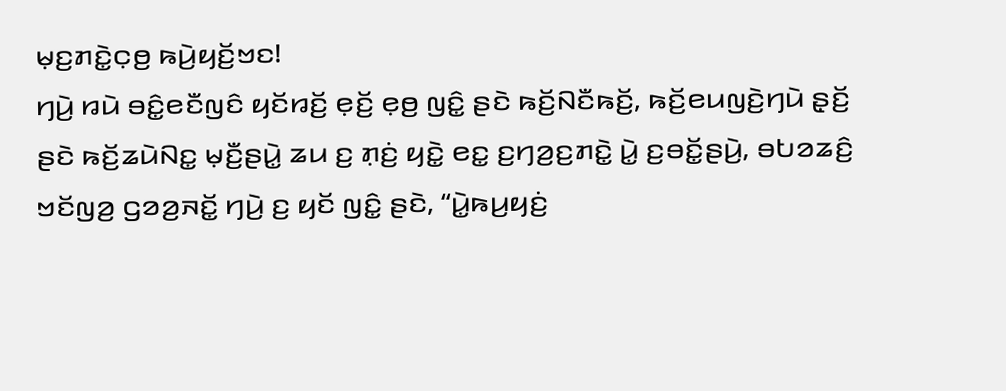ꤗ꤫ꤢ꤬ꤊꤢꤧ꤭ꤍ꤫ꤥ꤬ ꤒꤣꤧ꤬ꤟꤢꤩ꤬ꤠꤢ!
ꤚꤣꤧ꤬ ꤙꤣꤧ ꤋꤢꤨ꤭ꤕꤢꤪꤜꤢꤨ ꤟꤢꤩꤙꤢꤩ꤬ ꤕ꤫ꤢꤩ꤬ ꤕ꤫ꤥ꤬ ꤜꤢꤨ꤭ ꤔꤢꤧ ꤒꤢꤩ꤬ꤡꤢꤪꤒꤢꤩ꤬, ꤒꤢꤩ꤬ꤕꤣꤜꤢꤧ꤬ꤚꤣꤧ ꤔ꤫ꤢꤩ꤬ ꤔꤢꤧ ꤒꤢꤩ꤬ꤘꤣꤧꤡꤢ꤭ ꤗ꤫ꤢꤪ꤬ꤔꤣꤧ꤭ ꤘꤣ ꤢ꤬ ꤊ꤫ꤢꤦ꤬ ꤟꤢꤧ꤭ ꤕꤢ꤭ ꤢ꤬ꤚꤤ꤬ꤢ꤬ꤊꤢꤧ꤭ ꤣꤧ꤭ ꤢ꤬ꤋꤢꤩ꤭ꤔꤣꤧ꤬, ꤋꤝꤤꤘꤢꤨ꤬ ꤠꤢꤩꤜꤤ꤬ ꤞꤤꤤ꤬ꤏꤢꤩ꤭ ꤚꤣꤧ꤬ ꤢ꤬ ꤟꤢꤩ ꤜꤢꤨ꤭ ꤔꤢꤧ, “ꤣꤧ꤭ꤒꤣ꤬ꤟꤢꤦ꤬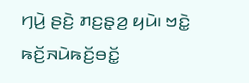ꤚꤣꤧ꤬ ꤔꤢꤧ꤬ ꤊꤢ꤬ꤔ꤫ꤤ꤬ ꤟꤣꤧ꤯ ꤠꤢꤧ꤭ ꤒꤢꤩ꤬ꤏꤣꤧꤒꤢꤩ꤬ꤋꤢꤩ꤭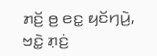ꤊꤢꤩ꤬ ꤥ꤬ ꤕꤢ꤭ ꤟꤢꤩꤚꤣꤧ꤬, ꤠꤢꤧ꤭ ꤊ꤫ꤢꤦ꤬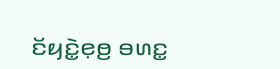ꤢꤩꤟꤢꤧ꤭ꤕ꤫ꤥ꤬ ꤋꤛꤢ꤭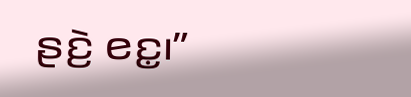ꤔꤢꤧ꤬ ꤕꤢ꤭꤯”